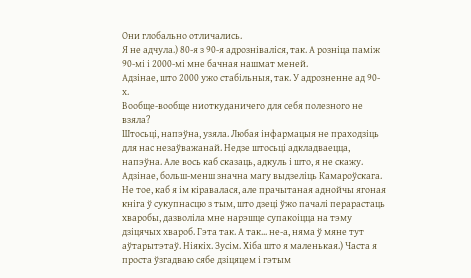Они глобально отличались.
Я не адчула.) 80-я з 90-я адрозніваліся, так. А розніца паміж 90-мі і 2000-мі мне бачная нашмат меней.
Адзінае, што 2000 ужо стабільныя, так. У адрозненне ад 90-х.
Вообще-вообще ниоткуданичего для себя полезного не взяла?
Штосьці, напэўна, узяла. Любая інфармацыя не праходзіць для нас незаўважанай. Недзе штосьці адкладваецца, напэўна. Але вось каб сказаць, адкуль і што, я не скажу. Адзінае, больш-менш значна магу выдзеліць Камароўскага. Не тое, каб я ім кіравалася, але прачытаная аднойчы ягоная кніга ў сукупнасцю з тым, што дзеці ўжо пачалі перарастаць хваробы, дазволіла мне нарэшце супакоіцца на тэму дзіцячых хвароб. Гэта так. А так... не-а, няма ў мяне тут аўтарытэтаў. Ніякіх. Зусім. Хіба што я маленькая.) Часта я проста ўзгадваю сябе дзіцяцем і гэтым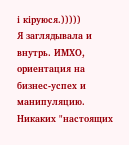і кіруюся.)))))
Я заглядывала и внутрь. ИМХО, ориентация на бизнес-успех и манипуляцию. Никаких "настоящих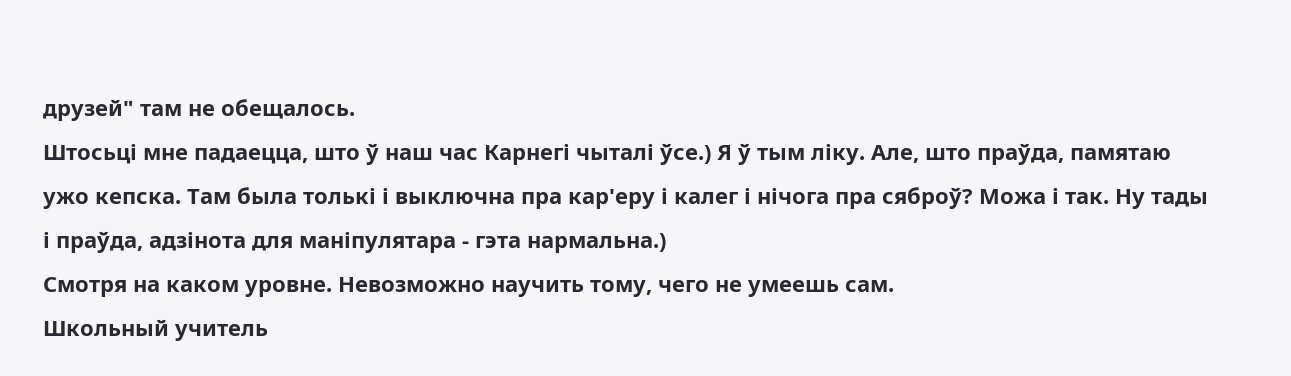друзей" там не обещалось.
Штосьці мне падаецца, што ў наш час Карнегі чыталі ўсе.) Я ў тым ліку. Але, што праўда, памятаю ужо кепска. Там была толькі і выключна пра кар'еру і калег і нічога пра сяброў? Можа і так. Ну тады і праўда, адзінота для маніпулятара - гэта нармальна.)
Смотря на каком уровне. Невозможно научить тому, чего не умеешь сам.
Школьный учитель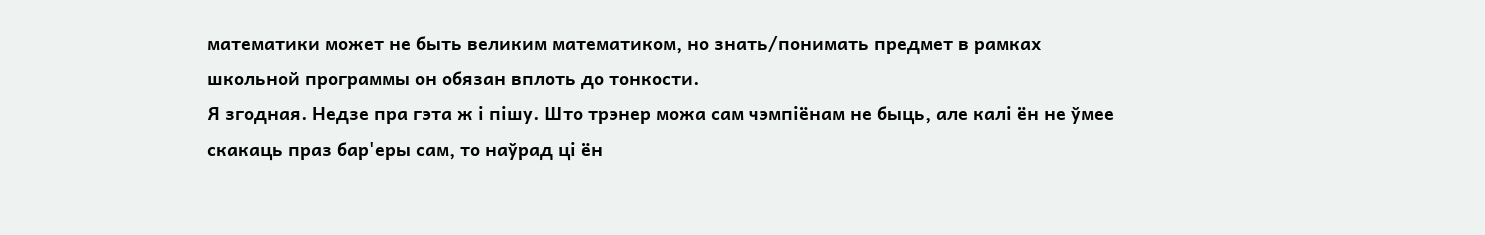математики может не быть великим математиком, но знать/понимать предмет в рамках школьной программы он обязан вплоть до тонкости.
Я згодная. Недзе пра гэта ж і пішу. Што трэнер можа сам чэмпіёнам не быць, але калі ён не ўмее скакаць праз бар'еры сам, то наўрад ці ён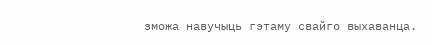зможа навучыць гэтаму свайго выхаванца.